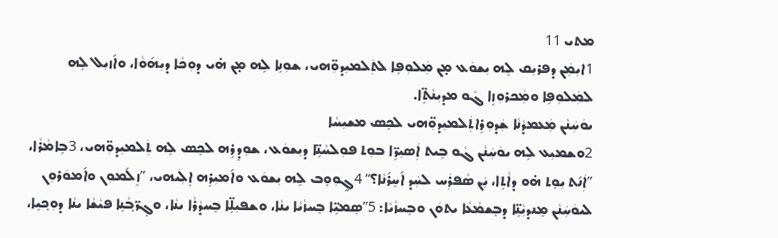ܡܬܝ 11
1ܐܝܼܡܲܢ ܕܦܪܝܼܩ ܠܹܗ ܝܼܫܘܿܥ ܡ̣ܢ ܡܲܠܘܼܦܹܐ ܠܬܲܠܡܝܼܕܘܼ̈ܗܝ، ܫܘܼܢܹܐ ܠܹܗ ܡ̣ܢ ܗ̇ܝ ܕܘܼܟܵܐ ܕܝܼܗ݇ܘܵܐ، ܘܐ݇ܙܝܼܠ ܠܹܗ ܠܡܲܠܘܼܦܹܐ ܘܡܲܟܪܘܼܙܹܐ ܓܵܘ ܡܕܝܼܢܵܬܹ̈ܐ.
ܝܘܿܚܲܢܵܢ ܡܲܥܡܕܵܢܵܐ ܫܲܕܘܼܪܹܐܬܲܠܡܝܼܕܘܼ̈ܗܝ ܠܟܸܣ ܡܫܝܼܚܵܐ
2ܘܫܡܝܼܥ ܠܹܗ ܝܘܿܚܲܢܵܢ ܓܵܘ ܒܹܝܬ ܐܲܣܝܼܪܹ̈ܐ ܒܘܼܬ ܦܘܼܠܚܵܢܹ̈ܐ ܕܝܼܫܘܿܥ، ܫܘܼܕܸܪܹܗ ܠܟܸܣ ܠܹܗ ܬܲܠܡܝܼܕܘܼ̈ܗܝ، 3ܒܹܐܡܵܪܵܐ، ”ܐܲܢ݇ܬ ܝܼܘܸܬ ܗ̇ܘ ܕܐܵܬܹܐ، ܝܲܢ ܣܵܦܪܲܚ ܠܚܲܕ ܐ݇ܚܹܪ݇ܢܵܐ؟“ 4ܓ̰ܘܼܘܸܒ ܠܹܗ ܝܼܫܘܿܥ ܘܐ݇ܡܝܼܪܹܗ ܐܸܠܲܝܗܝ، ”ܙܹܠ݇ܡܘܼܢ ܘܐ݇ܡܘܿܪܘܼܢ ܠܝܘܿܚܲܢܵܢ ܡܸܢܕܝܼܵܢܹ̈ܐ ܕܒܸܫܡܵܥܵܐ ܝܬܘܿܢ ܘܒܸܚܙܵܝܵܐ: 5”ܣܸܡܝܹ̈ܐ ܒܸܚܙܵܝܵܐ ܝܢܵܐ، ܘܫܦܝܼܠܹ̈ܐ ܒܸܚܕܵܪܵܐ ܝܢܵܐ، ܘܓܸܪ̈ܒ݂ܵܢܹܐ ܦܝܵܫܵܐ ܝܢܵܐ ܕܘܼܟ݂ܝܹܐ،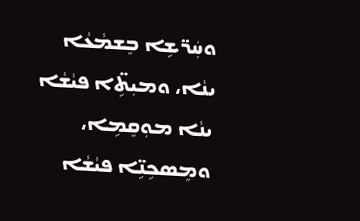ܘܚܲܪ̈ܫܹܐ ܒܸܫܡܵܥܵܐ ܝܢܵܐ، ܘܡܝܼܬܹ̈ܐ ܦܝܵܫܵܐ ܝܢܵܐ ܡܘܼܩܸܡܹܐ، ܘܡܸܣܟܹܢܹ̈ܐ ܦܝܵܫܵܐ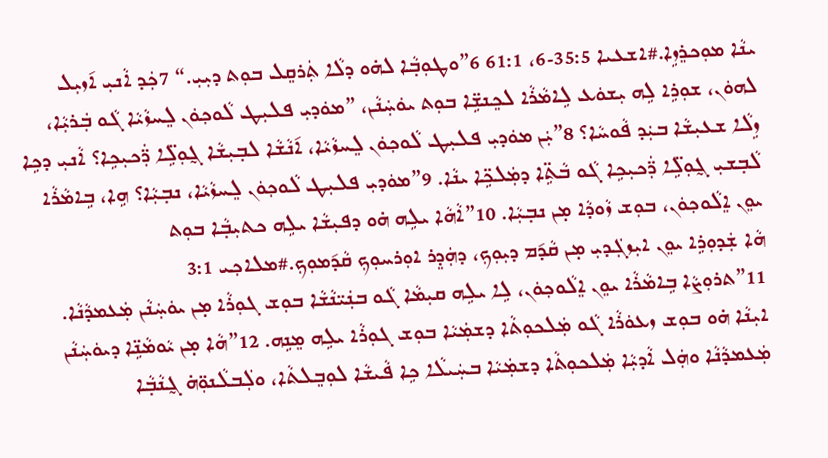ܝܢܵܐ ܡܘܼܟܪܸܙܹܐ.#ܐܫܥܝܐ 35:5‐6، 61:1 6”ܘܛܘܼܒ݂ܵܐ ܠܗ̇ܘ ܕܠܵܐ ܬܲܪܩܸܠ ܒܘܼܬ ܕܝܼܝܼ.“ 7ܟܲܕ ܐܵܢܝܼ ܐ݇ܙܝܼܠ ܠܗܘܿܢ، ܫܘܼܪܹܐ ܠܹܗ ܝܼܫܘܿܥ ܠܹܐܡܵܪܵܐ ܠܟܸܢܫܹ̈ܐ ܒܘܼܬ ܝܘܿܚܲܢܵܢ، ”ܡܘܿܕܝܼ ܦܠܝܼܛ ܠܵܘܟ݂ܘܿܢ ܠܸܚܙܵܝܵܐ ܓܵܘ ܒܲܪܝܼܵܐ، ܙܹܠܵܐ ܫܥܝܼܫܵܐ ܒܝܲܕ ܦܵܘܚܵܐ؟ 8”ܝܲܢ ܡܘܿܕܝܼ ܦܠܝܼܛ ܠܵܘܟ݂ܘܿܢ ܠܸܚܙܵܝܵܐ، ܐ݇ܢܵܫܵܐ ܠܒ݂ܝܼܫܵܐ ܓ̰ܘܼܠܹ̈ܐ ܪ̈ܲܟܝܼܟܹܐ؟ ܐܵܢܝܼ ܕܟܹܐ ܠܵܒ݂ܫܝܼ ܓ̰ܘܼܠܹ̈ܐ ܪ̈ܲܟܝܼܟܹܐ ܓܵܘ ܒܵܬܹ̈ܐ ܕܡܲܠܟܹ̈ܐ ܝܢܵܐ. 9”ܡܘܿܕܝܼ ܦܠܝܼܛ ܠܵܘܟ݂ܘܿܢ ܠܸܚܙܵܝܵܐ، ܢܒ݂ܝܼܵܐ؟ ܗܹܐ، ܒܹܐܡܵܪܵܐ ܝܘܸܢ ܐܸܠܵܘܟ݂ܘܿܢ، ܒܘܼܫ ܙܵܘܕܵܐ ܡ̣ܢ ܢܒ݂ܝܼܵܐ. 10”ܐܵܗܵܐ ܝܠܹܗ ܗ̇ܘ ܕܦܝܼܫܵܐ ܝܠܹܗ ܟܬܝܼܒ݂ܵܐ ܒܘܼܬ
ܗܵܐ ܫܲܕܘܼܪܹܐ ܝܘܸܢ ܐܝܼܙܓܲܕܝܼ ܡ̣ܢ ܩܵܕ݇ܡ ܕܝܼܘܼܟ݂، ܕܗܲܕܸܪ ܐܘܼܪܚܘܼܟ݂ ܩܵܕ݇ܡܘܼܟ݂.#ܡܠܐܟ݂ܝ 3:1
11”ܬܪܘܼܨܵܐ ܒܹܐܡܵܪܵܐ ܝܘܸܢ ܐܸܠܵܘܟ݂ܘܿܢ، ܠܹܐ ܝܠܹܗ ܩܝܼܡܵܐ ܓܵܘ ܒܢܲܝ̈ܢܵܫܵܐ ܒܘܼܫ ܓܘܼܪܵܐ ܡ̣ܢ ܝܘܿܚܲܢܵܢ ܡܲܥܡܕܵܢܵܐ. ܐܝܼܢܵܐ ܗ̇ܘ ܒܘܼܫ ܙܥܘܿܪܵܐ ܓܵܘ ܡܲܠܟܘܼܬܵܐ ܕܫܡܲܝܵܐ ܒܘܼܫ ܓܘܼܪܵܐ ܝܠܹܗ ܡܸܢܹܗ. 12”ܗܵܐ ܡ̣ܢ ܝܵܘܡܵܢܹ̈ܐ ܕܝܘܿܚܲܢܵܢ ܡܲܥܡܕܵܢܵܐ ܘܗܲܠ ܐܵܕܝܼܵܐ ܡܲܠܟܘܼܬܵܐ ܕܫܡܲܝܵܐ ܒܚܲܝܠܵܐ ܟܹܐ ܦܵܝܫܵܐ ܠܘܼܒܸܠܬܵܐ، ܘܠܲܒܠܵܢܘܼ̈ܗ̇ ܓ̰ܢܵܒ݂ܵܐ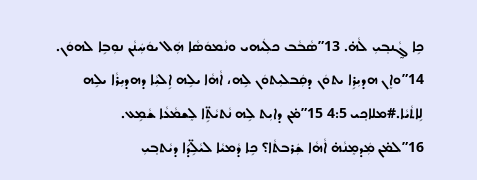ܟܹܐ ܓ̰ܵܢܒ݂ܝܼ ܠܵܗ̇. 13”ܣܵܒܵܒ ܟܠܲܝܗܝ ܘܢܵܡܘܿܣܵܐ ܗܲܠ ܝܘܿܚܲܢܵܢ ܢܘܼܒܹܐ ܠܗܘܿܢ. 14”ܘܐܸܢ ܗܕܝܼܪܹܐ ܝܬܘܿܢ ܕܩܲܒܠܝܼܬܘܿܢ ܠܹܗ، ܐܵܗܵܐ ܝܠܹܗ ܐܹܠܝܼܵܐ ܕܗܕܝܼܪܵܐ ܝܠܹܗ ܠܹܐܬܵܝܵܐ.#ܡܠܐܟ݂ܝ 4:5 15”ܡ̇ܢ ܕܐܝܼܬ ܠܹܗ ܢܵܬܝܵܬܹ̈ܐ ܠܸܫܡܵܥܵܐ ܫܵܡܹܥ.
16”ܠܡ̇ܢ ܡܲܕܡܸܢܵܗ̇ ܐܵܗܵܐ ܫܲܪܒܬܵܐ؟ ܟܹܐ ܕܵܡܝܵܐ ܠܝܵܠܹ̈ܕ݇ܐ ܕܝܵܬܒ݂ܝܼ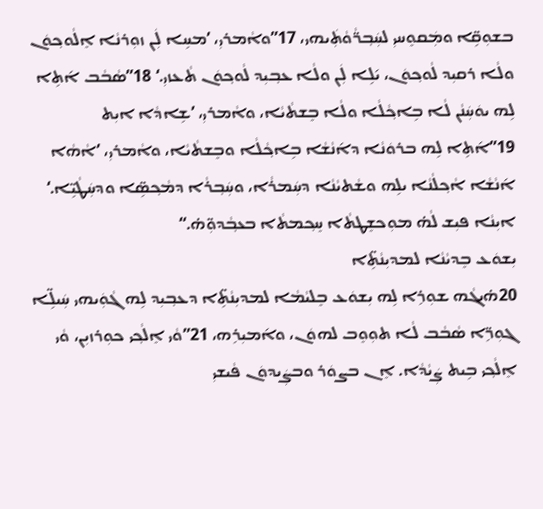ܒܫܘܼܩܹ̈ܐ ܘܡܲܩܘܸܚܝܼ ܠܚܲܒ݂ܪ̈ܵܘܵܬܲܝܗܝ، 17”ܘܐܵܡܪܝܼ، ’ܡܚܹܐ ܠܲܢ ܙܘܼܪܢܵܐ ܐܸܠܵܘܟ݂ܘܿܢ ܘܠܵܐ ܪܩܝܼܕ ܠܵܘܟ݂ܘܿܢ، ܝ݇ܠܹܐ ܠܲܢ ܘܠܵܐ ܥܒ݂ܝܼܕ ܠܵܘܟ݂ܘܿܢ ܬܵܥܙܝܼ.‘ 18”ܣܵܒܵܒ ܐ݇ܬܹܐ ܠܹܗ ܝܘܿܚܲܢܵܢ ܠܵܐ ܒܹܐܟ݂ܵܠܵܐ ܘܠܵܐ ܒܸܫܬܵܝܵܐ، ܘܐܵܡܪܝܼ، ’ܫܹܐܕܵܐ ܐܝܼܬ 19”ܐ݇ܬܹܐ ܠܹܗ ܒܪܘܿܢܵܐ ܕܐ݇ܢܵܫܵܐ ܒܹܐܟ݂ܵܠܵܐ ܘܒܸܫܬܵܝܵܐ، ܘܐܵܡܪܝܼ، ’ܐܵܗܵܐ ܐ݇ܢܵܫܵܐ ܐܵܟ݂ܠܵܢܵܐ ܝܠܹܗ ܘܫܵܬܝܵܢܵܐ ܕܚܲܡܪܵܐ، ܘܚܲܒ݂ܪܵܐ ܕܡܵܟ݂ܣܹ̈ܐ ܘܕܚܲܛܵܝܹ̈ܐ.‘ ܐܝܼܢܵܐ ܦܝܼܫ ܠܵܗ̇ ܡܘܼܟܫܸܛܬܵܐ ܚܸܟ݂ܡܬܵܐ ܒܥܒ݂ܵܕܘܼ̈ܗ̇.“
ܝܼܫܘܿܥ ܒܸܕܝܵܢܵܐ ܠܡܕܝܼܢܵܬܹ̈ܐ
20ܗ̇ܝܓܵܗ ܫܘܼܪܹܐ ܠܹܗ ܝܼܫܘܿܥ ܒܸܠܝܵܡܵܐ ܠܡܕܝܼܢܵܬܹ̈ܐ ܕܥܒ݂ܝܼܕ ܠܹܗ ܓܵܘܲܝܗܝ ܚܲܝܠܹ̈ܐ ܓܘܼܪܹ̈ܐ ܣܵܒܵܒ ܠܵܐ ܬܘܼܘܸܒ ܠܗܘܿܢ، ܘܐ݇ܡܝܼܪܹܗ، 21”ܘܵܝ ܐܸܠܵܟ݂ܝ ܟܘܼܪܙܝܼܢ، ܘܵܝ ܐܸܠܵܟ݂ܝ ܒܹܝܬ ܨܲܝܵܕܵܐ. ܐܸܢ ܒܨܘܿܪ ܘܒܨܲܝܕܘܿܢ ܦܵܝܫܝܼ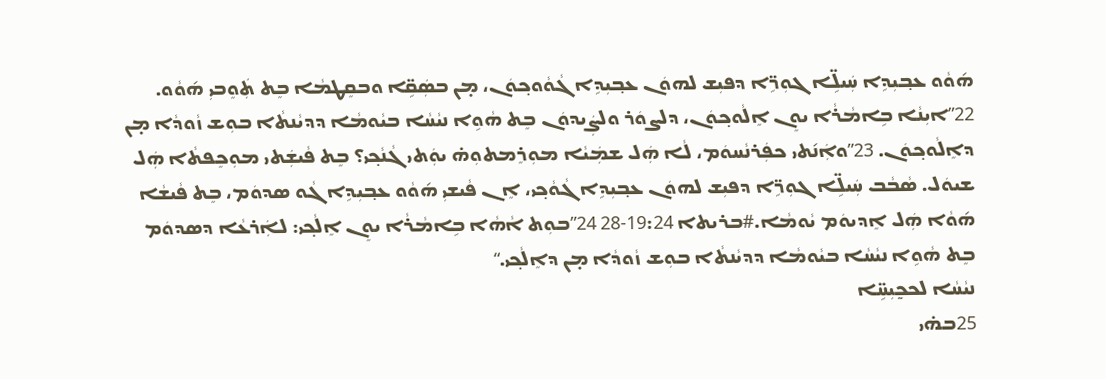ܗ݇ܘܵܘ ܥܒ݂ܝܼܕܹܐ ܚܲܝܠܹ̈ܐ ܓܘܼܪܹ̈ܐ ܕܦܝܼܫ ܠܗܘܿܢ ܥܒ݂ܝܼܕܹܐ ܓܵܘܵܘܟ݂ܘܿܢ، ܡ̣ܢ ܒܣܲܩܹ̈ܐ ܘܒܩܸܛܡܵܐ ܒܸܬ ܬܲܘܸܒܝܼ ܗ݇ܘܵܘ. 22”ܐܝܼܢܵܐ ܒܹܐܡܵܪܵܐ ܝܘܸܢ ܐܸܠܵܘܟ݂ܘܿܢ، ܕܠܨܘܿܪ ܘܠܨܲܝܕܘܿܢ ܒܸܬ ܗܵܘܹܐ ܢܝܵܚܵܐ ܒܝܵܘܡܵܐ ܕܕܝܵܢܬܵܐ ܒܘܼܫ ܙܵܘܕܵܐ ܡ̣ܢ ܕܐܸܠܵܘܟ݂ܘܿܢ. 23”ܘܐܲܢ݇ܬܝ ܟܦܲܪܢܵܚܘܿܡ، ܠܵܐ ܗܲܠ ܫܡܲܝܵܐ ܡܘܼܪܸܡܬܘܼܗ̇ ܝܘܲܬܝ ܓܵܢܵܟ݂ܝ؟ ܒܸܬ ܦܵܝܫܲܬܝ ܡܘܼܟܸܦܬܵܐ ܗܲܠ ܫܝܘܿܠ. ܣܵܒܵܒ ܚܲܝܠܹ̈ܐ ܓܘܼܪܹ̈ܐ ܕܦܝܼܫ ܠܗܘܿܢ ܥܒ݂ܝܼܕܹܐ ܓܵܘܵܟ݂ܝ، ܐܸܢ ܦܵܝܫܝܼ ܗ݇ܘܵܘ ܥܒ݂ܝܼܕܹܐ ܓܵܘ ܣܕܘܿܡ، ܒܸܬ ܦܵܝܫܵܐ ܗ݇ܘܵܐ ܗܲܠ ܐܸܕܝܘܿܡ ܝܵܘܡܵܐ.#ܒܪܝܬܐ 19:24‐28 24”ܒܘܼܬ ܐܵܗܵܐ ܒܹܐܡܵܪܵܐ ܝܘܸܢ ܐܸܠܵܟ݂ܝ: ܠܐܲܪܥܵܐ ܕܣܕܘܿܡ ܒܸܬ ܗܵܘܹܐ ܢܝܵܚܵܐ ܒܝܵܘܡܵܐ ܕܕܝܵܢܬܵܐ ܒܘܼܫ ܙܵܘܕܵܐ ܡ̣ܢ ܕܐܸܠܵܟ݂ܝ.“
ܢܝܵܚܵܐ ܠܟܟ̰ܝܼܚܹ̈ܐ
25ܒܗ̇ܝ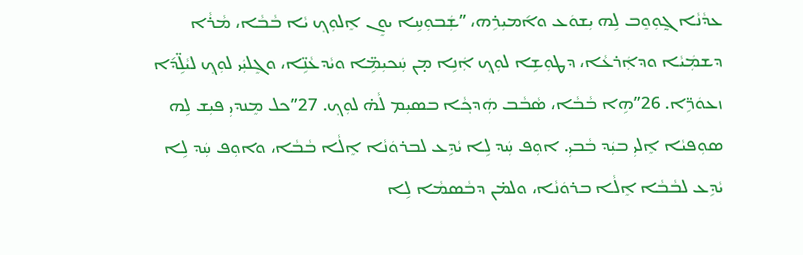ܥܕܵܢܵܐ ܓ̰ܘܼܘܸܒ ܠܹܗ ܝܼܫܘܿܥ ܘܐ݇ܡܝܼܪܹܗ، ”ܫܲܒܘܼܚܹܐ ܝܘܸܢ ܐܸܠܘܼܟ݂ ܝܵܐ ܒܵܒܵܐ، ܡܵܪܵܐ ܕܫܡܲܝܵܐ ܘܕܐܲܪܥܵܐ، ܕܛܘܼܫܹܐ ܠܘܼܟ݂ ܐܲܢܹܐ ܡ̣ܢ ܚܲܟܝܼܡܹ̈ܐ ܘܝܵܕܥܵܢܹ̈ܐ، ܘܓܸܠܝܲܝ ܠܘܼܟ݂ ܠܝܵܠܹ̈ܕ݇ܐ ܙܥܘܿܪܹ̈ܐ. 26”ܗܹܐ ܒܵܒܵܐ، ܣܵܒܵܒ ܗܲܕܟ݂ܵܐ ܒܣܝܼܡ ܠܵܗ̇ ܠܘܼܟ݂. 27”ܟܠ ܡܸܢܕܝܼ ܦܝܼܫ ܠܹܗ ܣܘܼܦܝܵܐ ܐܸܠܝܼ ܒܝܲܕ ܒܵܒܝܼ. ܐܘܼܦ ܚܲܕ ܠܹܐ ܝܵܕܹܥ ܠܒܪܘܿܢܵܐ ܐܸܠܵܐ ܒܵܒܵܐ، ܘܐܘܼܦ ܚܲܕ ܠܹܐ ܝܵܕܹܥ ܠܒܵܒܵܐ ܐܸܠܵܐ ܒܪܘܿܢܵܐ، ܘܠܡ̇ܢ ܕܒܵܣܡܵܐ ܠܹܐ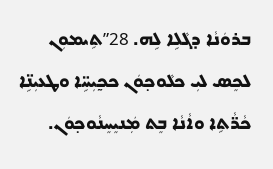ܒܪܘܿܢܵܐ ܕܓܵܠܹܐ ܠܹܗ. 28”ܬܹܝܡܘܼܢ ܠܟܸܣ ܠܝܼ ܟܠܵܘܟ݂ܘܿܢ ܟܟ̰ܝܼܚܹ̈ܐ ܘܛܥܝܼܢܹ̈ܐ ܟܵܪ̈ܵܬܹܐ ܘܐܵܢܵܐ ܒܸܬ ܡܲܢܝܸܚܸܢܵܘܟ݂ܘܿܢ.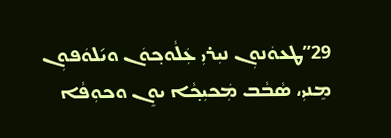29”ܛܥܘܿܢܘܼܢ ܢܝܼܪܝܼ ܥܲܠܵܘܟ݂ܘܿܢ ܘܝ݇ܠܘܿܦܘܼܢ ܡܸܢܝܼ، ܣܵܒܵܒ ܡܲܟܝܼܟ݂ܵܐ ܝܘܸܢ ܘܟܘܼܦܵܐ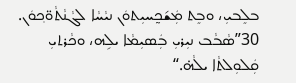ܒܠܸܒܝܼ، ܘܒܸܬ ܡܲܫ݇ܟ̰ܚܝܼܬܘܿܢ ܢܝܵܚܵܐ ܠܓܵܢܵܬܵܘ̈ܟ݂ܘܿܢ. 30”ܣܵܒܵܒ ܢܝܼܪܝܼ ܒܲܣܝܼܡܵܐ ܝܠܹܗ، ܘܟܵܪܬܝܼ ܩܲܠܘܼܠܬܵܐ ܝܠܵܗ̇.“